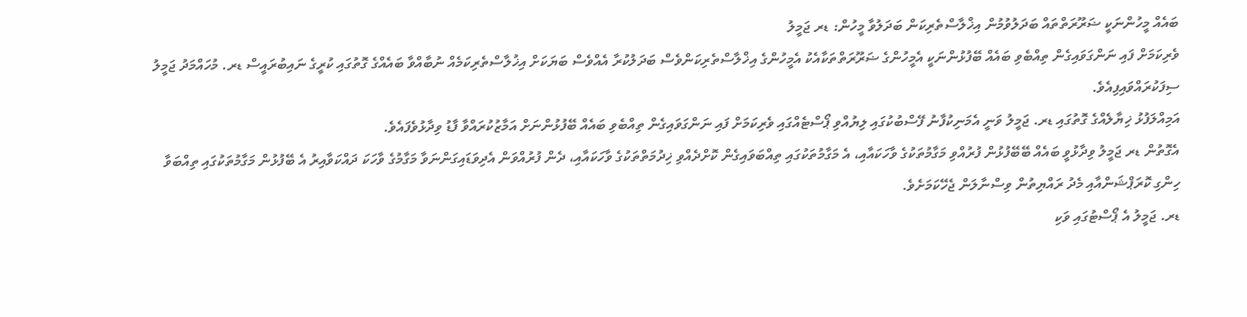ބައެއް މީހުންނަކީ ޟަރޫރަތްތައް ބަދަލުވުމުން އިޚްލާސްތެރިކަން ބަދަލުވާ މީހުން: ޑރ ޖަމީލު
ވެރިކަމަށް ފައި ނަންގަވައިގެން ތިއްބެވި ބައެއް ބޭފުޅުންނަކީ އެމީހުންގެ ޟަރޫރަތްތަކާއެކު އެމީހުންގެ އިޚްލާސްތެރިކަންވެސް ބަދަލުކުރާ އެއްވެސް ބަޔަކަށް އިޚުލާސްތެރިކަމެއް ނުބާއްވާ ބައެއްގެ ގޮތުގައި ކުރީގެ ނައިބުރައީސް ޑރ. މުހައްމަދު ޖަމީލު ސިފަކުރައްވައިފިއެވެ.
އަމިއްލަފުޅު ޚިޔާލެއްގެ ގޮތުގައި ޑރ. ޖަމީލު ވަނީ އެމަނިކުފާނު ފޭސްބުކުގައި ލިޔުއްވި ޕޯސްޓެއްގައި ވެރިކަމަށް ފައި ނަންގަވައިގެން ތިއްބެވި ބައެއް ބޭފުޅުންނަށް އަމާޒުކުރައްވާ ފާޑު ވިދާޅުވެފައެވެ.
އެގޮތުން ޑރ ޖަމީލު ވިދާޅުވީ ބައެއް ބޭބޭފުޅުން ފުރުއްވި މަގާމުތަކުގެ ވާހަކައާއި، އެ މަގާމުތަކުގައި ތިއްބަވައިގެން ކޮށްދެއްވި ޚިދުމަތްތަކުގެ ވާހަކައާއި، ދެން ފުރުއްވަން އެދިވަޑައިގަންނަވާ މަގާމުގެ ވާހަކަ ދައްކަވާއިރު އެ ބޭފުޅުން މަގާމުތަކުގައި ތިއްބަވާ ހިންގި ކޮރަޕްޝަންއާއި މެދު ރައްޔިތުން ވިސްނާލަން ޖެހޭކަމަށެވެ.
ޑރ. ޖަމީލު އެ ޕޯސްޓުގައި ވަކި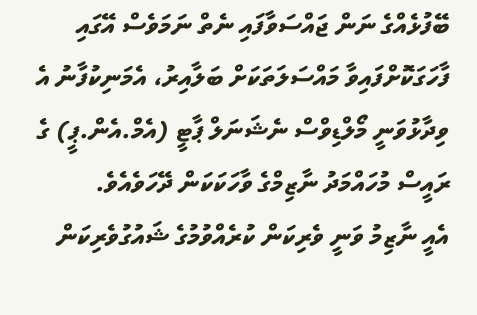ބޭފުޅެއްގެ ނަން ޖައްސަވާފައި ނެތް ނަމަވެސް އޭގައި ފާހަގަކޮށްފައިވާ މައްސަލަތަކަށް ބަލާއިރު، އެމަނިކުފާނު އެ ވިދާޅުވަނީ މޯލްޑިވްސް ނެޝަނަލް ޕާޓީ (އެމް.އެން.ޕީ) ގެ ރައީސް މުހައްމަދު ނާޒިމްގެ ވާހަކަކަން ދޭހަވެއެވެ.
އެއީ ނާޒިމު ވަނީ ވެރިކަން ކުރެއްވުމުގެ ޝައުގުވެރިކަން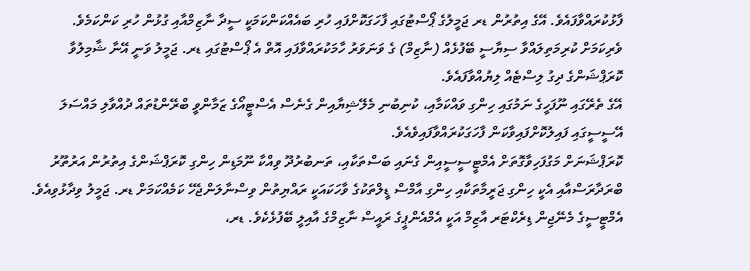ފާޅުކުރައްވާފައެވެ. އޭގެ އިތުރުން ޑރ ޖަމީލުގެ ޕޯސްޓުގައި ފާހަގަކޮށްފައި ހުރި ބައެއްކަންކަމަކީ ސީދާ ނާޒިމްއާއި ގުޅުން ހުރި ކަންކަމެވެ.
ވެރިކަމަށް ކުރިމަތިލައްވާ ސިޔާސީ ބޭފުޅެއް (ނާޒިމް) ގެ ވަނަވަރު ހާމަކުރައްވާފައި އޮތް އެ ޕޯސްޓުގައި ޑރ. ޖަމީލު ވަނީ އޭނާ ޝާމިލުވާ ކޮރަޕްޝަންގެ ދިގު ލިސްޓެއް ލިޔުއްވާފައެވެ.
އޭގެ ތެރޭގައި ނޫފަހީގެ ނަމުގައި ހިންގި ވައްކަމާއި، ކުނިބުނި މެލޭޝިޔާއިން ގެނެސް އެސްޓީއޯގެ ޒަމާންވީ ބްރޭންޑުތައް ދުއްވާލި މައްސަލަ އޭސީސީގައި ފައިލުކޮށްފައިވާކަން ފާހަގަކުރައްވާފައިވެއެވެ.
ކޮރަޕްޝަނަށް މަގުފަހިވާގޮތަށް އެމްޓީސީސީއިން ގެނައި ބަސްތަކާއި، ތަނބުރުދޫ ވިއްކާ ނޫމަޑިން ހިންގި ކޮރަޕްޝަންގެ އިތުރުން އަރުތޫރު ބްރަދާރަސްއާއި އެކީ ހިންގި ޖަރީމާތަކާއި ހިންގި އާމްސް ޑީލްތަކުގެ ވާހަކައަކީ ރައްޔިތުން ވިސްނާލަންޖެހޭ ކަމެއްކަމަށް ޑރ. ޖަމީލު ވިދާޅުވިއެވެ.
އެމްޓީސީގެ މެނޭޖިން ޑިރެކްޓަރ އާޒިމް އަކީ އެމްއެންޕީގެ ރައީސް ނާޒިމްގެ އާއިލީ ބޭފުޅެކެވެ. ޑރ،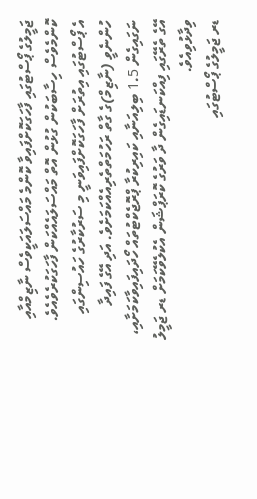ޖަމީލުގެ ޕޯސްޓުގައި ފާހަގަކޮށްފައިވާ ކޮންމެ މައްސަލައަކީވެސް ނާޒިމްއާއި ކޮންމެވެސް ހިސާބަކުން ގުޅުން އޮތް މައްސަލައެއްކަން ފާހަގަކުރެވެއެވެ.
އެ ޕޯސްޓުގައި އިތުރަށް ފާހަގަކޮށްފައިވަނީ މި ސަރުކާރުގެ ހައުސިންގައި ހުންނެވީ (ނާޒިމް)ގެ ގާތް ރަހުމަތްތެރިއެއްކަމަށެވެ. އަދި އޭގެ ފައިދާ ނަގައިގެން 1.5 ބިލިއަނާއި ކައިރިކުރާ ޕްރޮޖެކްޓުތައް ހޯދައިފައިވާކަމަށާއި، އޭގެ ތެރޭގައި ފިއްކަނޑައިގެން ދާ ވަރުގެ ކޮރަޕްޝަން އެކުލެވޭކަމަށް ޑރ ޖަމީލު ވިދާޅުވިއެވެ.
ޑރ ޖަމީލުގެ ޕޯސްޓުގައި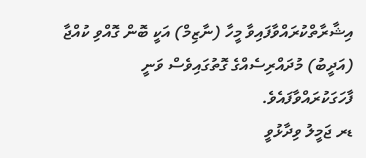އިޝާރާތްކުރައްވާފައިވާ މީހާ (ނާޒިމް) އަކީ ބޮން ގޮއްވި ކުއްޖާ (އަދީބު) މުދައްރިސެއްގެ ގޮތުގައިވެސް ވަނީ ފާހަގަކުރައްވާފައެވެ.
ޑރ ޖަމީލު ވިދާޅުވީ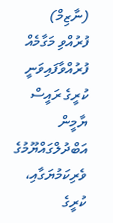(ނާޒިމް) ފުރުއްވި މަގާމެއް ފުރުއްވާފައިވަނީ ކުރީގެ ރައީސް ޔާމީން އަބްދުލްގައްޔޫމުގެ ވެރިކަމުޔަގާއި، ކުރީގެ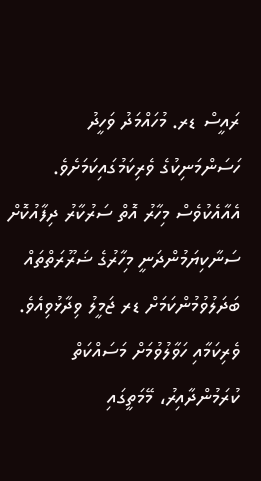ރައީސް ޑރ. މުހައްމަދު ވަހީދު ހަސަންމަނިކުގެ ވެރިކަމުގައިކަމަށެވެ.
އެއާއެކުވެސް މިހާރު އޮތް ސަރުކާރު ދިފާއުކޮށް ސަނާކިޔަމުންދަނީ މިހާރުގެ ޟަރޫރަތްތައް ބަދަލުވުމުންކަމަށް ޑރ ޖަމީލު ވިދާޅުވިއެވެ.
ވެރިކަމާއި ހަވާލުވުމަށް މަސައްކަތް ކުރަމުންދާއިރު، މޭމަތީގައި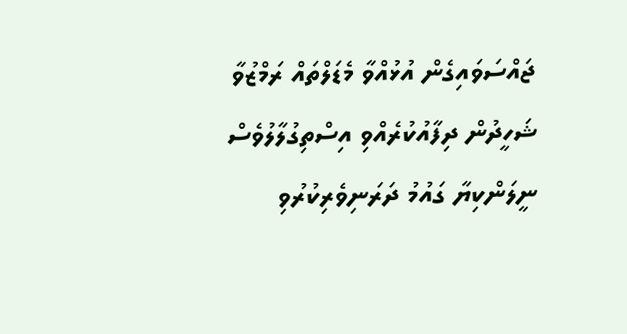ޖައްސަވައިގެން އުޅުއްވާ މެޑަލްތައް ރަމްޒުވާ ޝަހީދުން ދިފާއުކުރެއްވި އިސްތިގުލާލުވެސް ނީލަންކިޔާ ގައުމު ދަރަނިވެރިކުރުވި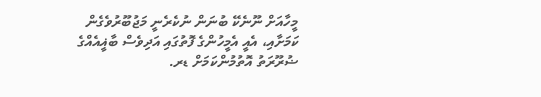މީހާއަށް ނޫނެކޭ ބުނަން ނުކެރެނީ މަޖުބޫރުވެގެން ކަމަށާއި، އެއީ އެމީހުންގެ ފޮތުގައި އަދިވެސް ބާޣީއެއްގެ ޟުރޫރަތު އޮތުމުންކަމަށް ޑރ.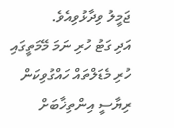ޖަމީލު ވިދާޅުވިއެވެ.
އަދި ގަޓު ހުރި ނަމަ މޭމަތީގައި ހުރި މެޑަލްތައް ހައްގުވިކަން ރިޔާސީ އިންތިޚާބަށް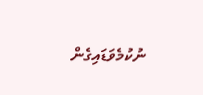ނުކުމެވަޑައިގެން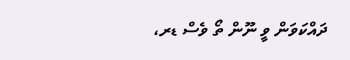ދައްކަވަން ވީ ނޫން ތޯ ވެސް ޑރ،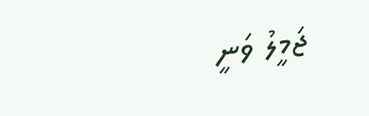ޖަމީލު ވަނީ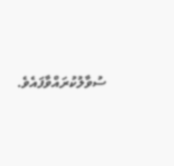ސުވާލުކުރައްވާފައެވެ.